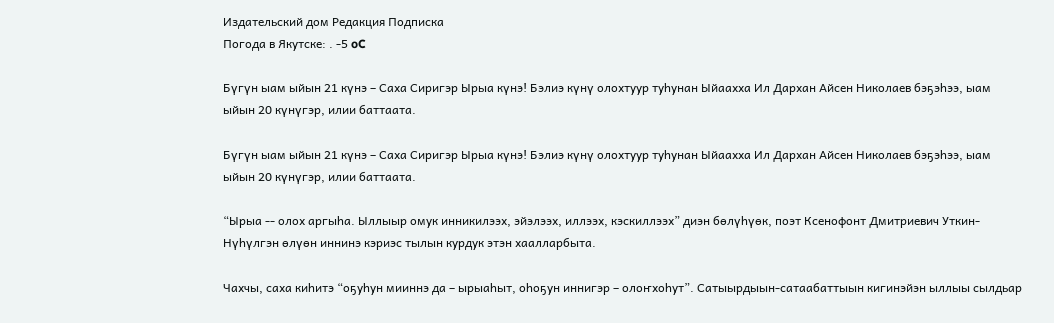Издательский дом Редакция Подписка
Погода в Якутске: . -5 oC

Бүгүн ыам ыйын 21 күнэ – Саха Сиригэр Ырыа күнэ! Бэлиэ күнү олохтуур туһунан Ыйаахха Ил Дархан Айсен Николаев бэҕэһээ, ыам ыйын 20 күнүгэр, илии баттаата.

Бүгүн ыам ыйын 21 күнэ – Саха Сиригэр Ырыа күнэ! Бэлиэ күнү олохтуур туһунан Ыйаахха Ил Дархан Айсен Николаев бэҕэһээ, ыам ыйын 20 күнүгэр, илии баттаата.

“Ырыа -- олох аргыһа. Ыллыыр омук инникилээх, эйэлээх, иллээх, кэскиллээх” диэн бөлүһүөк, поэт Ксенофонт Дмитриевич Уткин-Нүһүлгэн өлүөн иннинэ кэриэс тылын курдук этэн хаалларбыта.

Чахчы, саха киһитэ “оҕуһун мииннэ да – ырыаһыт, оһоҕун иннигэр – олоҥхоһут”. Сатыырдыын-сатаабаттыын кигинэйэн ыллыы сылдьар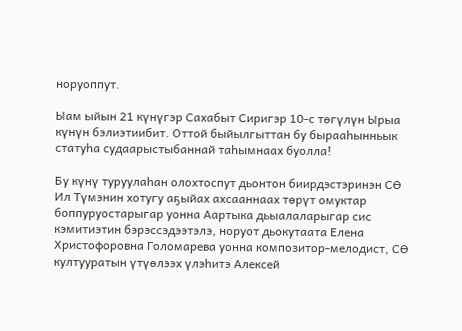норуоппут.

Ыам ыйын 21 күнүгэр Сахабыт Сиригэр 10-с төгүлүн Ырыа күнүн бэлиэтиибит. Оттой быйылгыттан бу бырааһынньык статуһа судаарыстыбаннай таһымнаах буолла!

Бу күнү туруулаһан олохтоспут дьонтон биирдэстэринэн СӨ Ил Түмэнин хотугу аҕыйах ахсааннаах төрүт омуктар боппуруостарыгар уонна Аартыка дьыалаларыгар сис кэмитиэтин бэрэссэдээтэлэ, норуот дьокутаата Елена Христофоровна Голомарева уонна композитор-мелодист, СӨ култууратын үтүөлээх үлэһитэ Алексей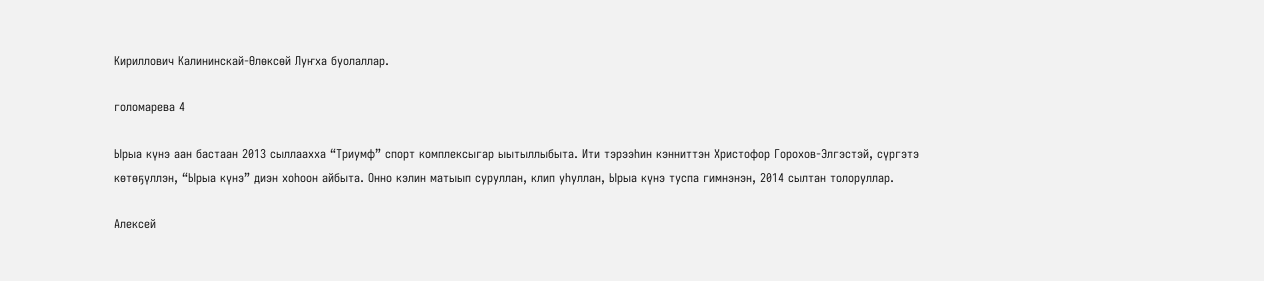Кириллович Калининскай-Өлөксөй Луҥха буолаллар.

голомарева 4

Ырыа күнэ аан бастаан 2013 сыллаахха “Триумф” спорт комплексыгар ыытыллыбыта. Ити тэрээһин кэнниттэн Христофор Горохов-Элгэстэй, сүргэтэ көтөҕүллэн, “Ырыа күнэ” диэн хоһоон айбыта. Онно кэлин матыып суруллан, клип уһуллан, Ырыа күнэ туспа гимнэнэн, 2014 сылтан толоруллар.

Алексей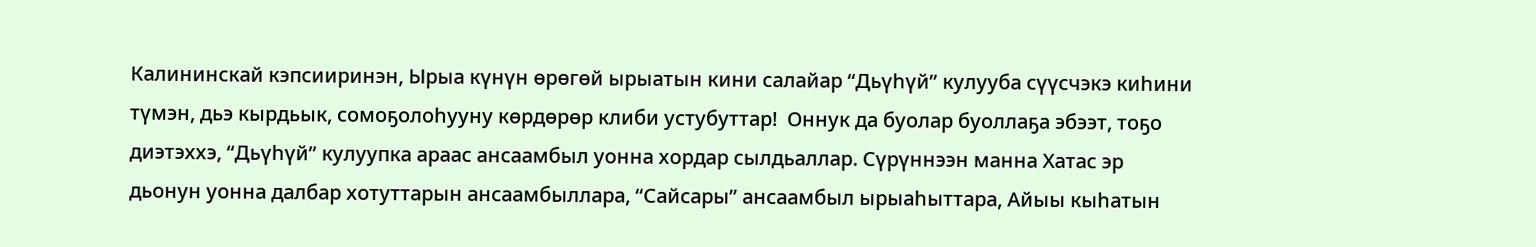Калининскай кэпсииринэн, Ырыа күнүн өрөгөй ырыатын кини салайар “Дьүһүй” кулууба сүүсчэкэ киһини түмэн, дьэ кырдьык, сомоҕолоһууну көрдөрөр клиби устубуттар!  Оннук да буолар буоллаҕа эбээт, тоҕо диэтэххэ, “Дьүһүй” кулуупка араас ансаамбыл уонна хордар сылдьаллар. Сүрүннээн манна Хатас эр дьонун уонна далбар хотуттарын ансаамбыллара, “Сайсары” ансаамбыл ырыаһыттара, Айыы кыһатын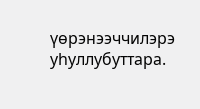үөрэнээччилэрэ уһуллубуттара.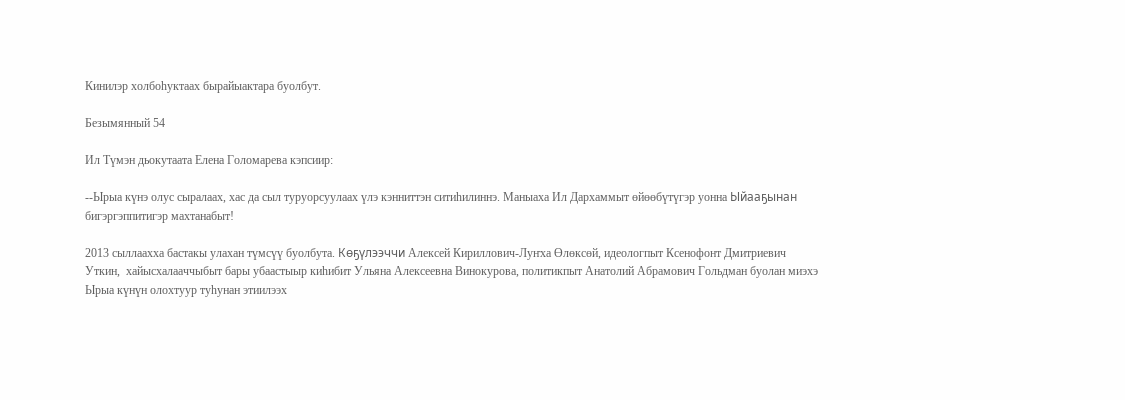Кинилэр холбоһуктаах бырайыактара буолбут.

Безымянный 54

Ил Түмэн дьокутаата Елена Голомарева кэпсиир:

--Ырыа күнэ олус сыралаах, хас да сыл туруорсуулаах үлэ кэнниттэн ситиһилиннэ. Маныаха Ил Дархаммыт өйөөбүтүгэр уонна Ыйааҕынан бигэргэппитигэр махтанабыт!

2013 сыллаахха бастакы улахан түмсүү буолбута. Көҕүлээччи Алексей Кириллович-Луҥха Өлөксөй, идеологпыт Ксенофонт Дмитриевич Уткин,  хайысхалааччыбыт бары убаастыыр киһибит Ульяна Алексеевна Винокурова, политикпыт Анатолий Абрамович Гольдман буолан миэхэ Ырыа күнүн олохтуур туһунан этиилээх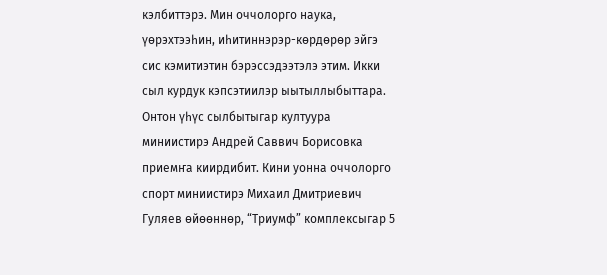кэлбиттэрэ. Мин оччолорго наука, үөрэхтээһин, иһитиннэрэр-көрдөрөр эйгэ сис кэмитиэтин бэрэссэдээтэлэ этим. Икки сыл курдук кэпсэтиилэр ыытыллыбыттара. Онтон үһүс сылбытыгар култуура миниистирэ Андрей Саввич Борисовка приемҥа киирдибит. Кини уонна оччолорго спорт миниистирэ Михаил Дмитриевич Гуляев өйөөннөр, “Триумф” комплексыгар 5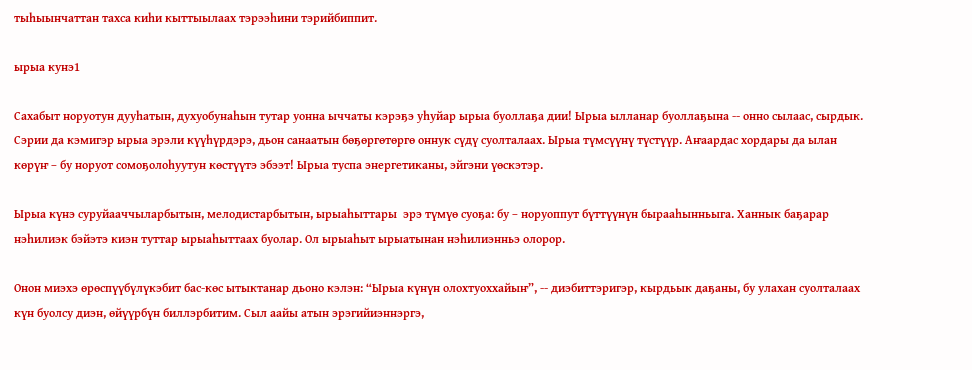тыһыынчаттан тахса киһи кыттыылаах тэрээһини тэрийбиппит.

ырыа кунэ1

Сахабыт норуотун дууһатын, духуобунаһын тутар уонна ыччаты кэрэҕэ уһуйар ырыа буоллаҕа дии! Ырыа ылланар буоллаҕына -- онно сылаас, сырдык. Сэрии да кэмигэр ырыа эрэли күүһүрдэрэ, дьон санаатын бөҕөргөтөргө оннук сүдү суолталаах. Ырыа түмсүүнү түстүүр. Аҥаардас хордары да ылан көрүҥ – бу норуот сомоҕолоһуутун көстүүтэ эбээт! Ырыа туспа энергетиканы, эйгэни үөскэтэр.

Ырыа күнэ суруйааччыларбытын, мелодистарбытын, ырыаһыттары  эрэ түмүө суоҕа: бу – норуоппут бүттүүнүн бырааһынньыга. Ханнык баҕарар нэһилиэк бэйэтэ киэн туттар ырыаһыттаах буолар. Ол ырыаһыт ырыатынан нэһилиэнньэ олорор.

Онон миэхэ өрөспүүбүлүкэбит бас-көс ытыктанар дьоно кэлэн: “Ырыа күнүн олохтуоххайыҥ”, -- диэбиттэригэр, кырдьык даҕаны, бу улахан суолталаах күн буолсу диэн, өйүүрбүн биллэрбитим. Сыл аайы атын эрэгийиэннэргэ,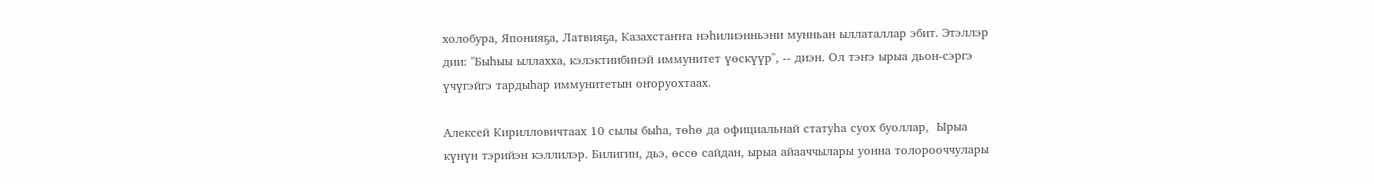холобура, Японияҕа, Латвияҕа, Казахстаҥҥа нэһилиэнньэни мунньан ыллаталлар эбит. Этэллэр дии: "Быһыы ыллахха, кэлэктиибинэй иммунитет үөскүүр", -- диэн. Ол тэҥэ ырыа дьон-сэргэ үчүгэйгэ тардыһар иммунитетын оҥоруохтаах.

Алексей Кирилловичтаах 10 сылы быһа, төһө да официальнай статуһа суох буоллар,  Ырыа күнүн тэрийэн кэллилэр. Билигин, дьэ, өссө сайдан, ырыа айааччылары уонна толорооччулары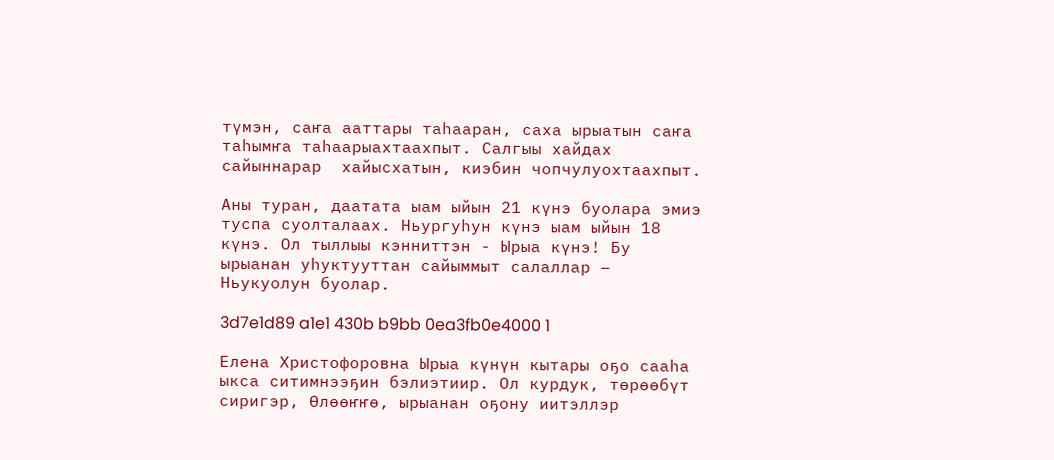түмэн, саҥа ааттары таһааран, саха ырыатын саҥа таһымҥа таһаарыахтаахпыт. Салгыы хайдах сайыннарар  хайысхатын, киэбин чопчулуохтаахпыт.

Аны туран, даатата ыам ыйын 21 күнэ буолара эмиэ туспа суолталаах. Ньургуһун күнэ ыам ыйын 18 күнэ. Ол тыллыы кэнниттэн - Ырыа күнэ! Бу ырыанан уһуктууттан сайыммыт салаллар – Ньукуолун буолар.

3d7e1d89 a1e1 430b b9bb 0ea3fb0e4000 1

Елена Христофоровна Ырыа күнүн кытары оҕо сааһа ыкса ситимнээҕин бэлиэтиир. Ол курдук, төрөөбүт сиригэр, Өлөөҥҥө, ырыанан оҕону иитэллэр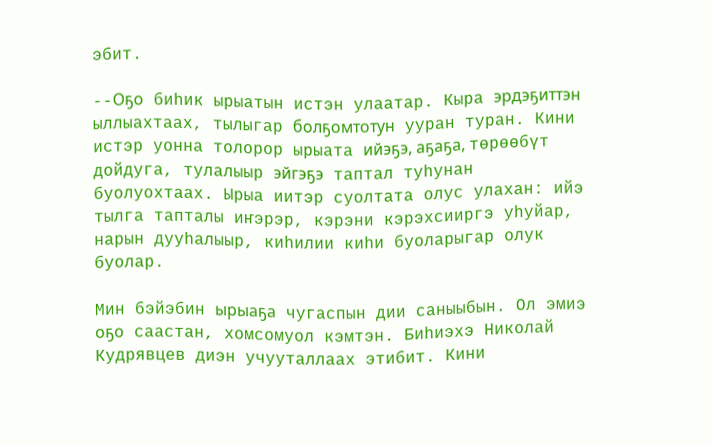эбит.

--Оҕо биһик ырыатын истэн улаатар. Кыра эрдэҕиттэн ыллыахтаах, тылыгар болҕомтотун ууран туран. Кини истэр уонна толорор ырыата ийэҕэ, аҕаҕа, төрөөбүт дойдуга, тулалыыр эйгэҕэ таптал туһунан буолуохтаах. Ырыа иитэр суолтата олус улахан: ийэ тылга тапталы иҥэрэр, кэрэни кэрэхсииргэ уһуйар, нарын дууһалыыр, киһилии киһи буоларыгар олук буолар.

Мин бэйэбин ырыаҕа чугаспын дии саныыбын. Ол эмиэ оҕо саастан, хомсомуол кэмтэн. Биһиэхэ Николай Кудрявцев диэн учууталлаах этибит. Кини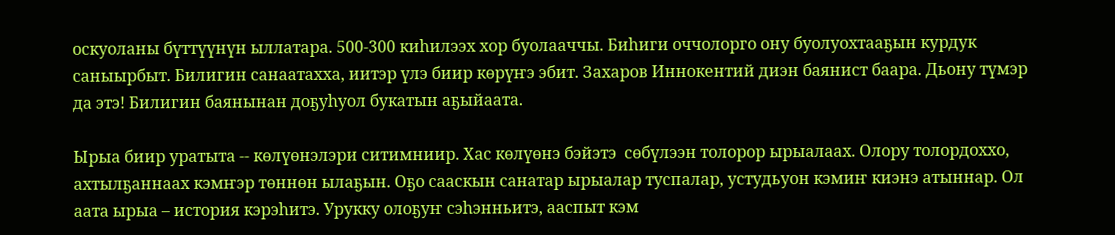оскуоланы бүттүүнүн ыллатара. 500-300 киһилээх хор буолааччы. Биһиги оччолорго ону буолуохтааҕын курдук саныырбыт. Билигин санаатахха, иитэр үлэ биир көрүҥэ эбит. Захаров Иннокентий диэн баянист баара. Дьону түмэр да этэ! Билигин баянынан доҕуһуол букатын аҕыйаата.

Ырыа биир уратыта -- көлүөнэлэри ситимниир. Хас көлүөнэ бэйэтэ  сөбүлээн толорор ырыалаах. Олору толордоххо, ахтылҕаннаах кэмҥэр төннөн ылаҕын. Оҕо сааскын санатар ырыалар туспалар, устудьуон кэмиҥ киэнэ атыннар. Ол аата ырыа – история кэрэһитэ. Урукку олоҕуҥ сэһэнньитэ, ааспыт кэм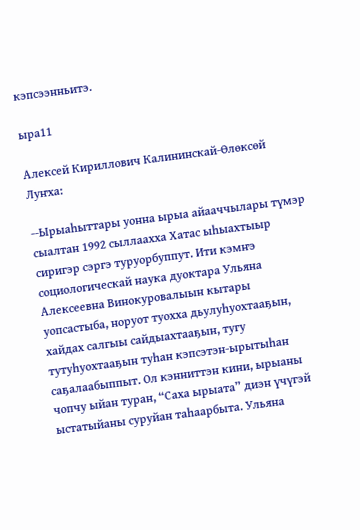кэпсээнньитэ.

ыра11

Алексей Кириллович Калининскай-Өлөксөй Луҥха:

--Ырыаһыттары уонна ырыа айааччылары түмэр сыалтан 1992 сыллаахха Хатас ыһыахтыыр сиригэр сэргэ туруорбуппут. Ити кэмҥэ социологическай наука дуоктара Ульяна Алексеевна Винокуровалыын кытары уопсастыба, норуот туохха дьулуһуохтааҕын, хайдах салгыы сайдыахтааҕын, тугу тутуһуохтааҕын туһан кэпсэтэн-ырытыһан саҕалаабыппыт. Ол кэнниттэн кини, ырыаны чопчу ыйан туран, “Саха ырыата” диэн үчүгэй ыстатыйаны суруйан таһаарбыта. Ульяна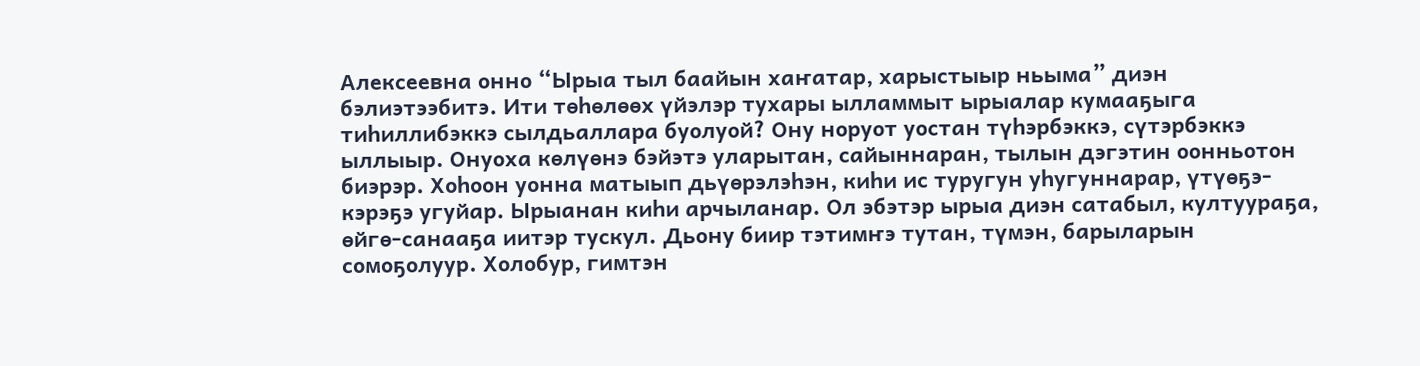Алексеевна онно “Ырыа тыл баайын хаҥатар, харыстыыр ньыма” диэн бэлиэтээбитэ. Ити төһөлөөх үйэлэр тухары ылламмыт ырыалар кумааҕыга тиһиллибэккэ сылдьаллара буолуой? Ону норуот уостан түһэрбэккэ, сүтэрбэккэ ыллыыр. Онуоха көлүөнэ бэйэтэ уларытан, сайыннаран, тылын дэгэтин оонньотон биэрэр. Хоһоон уонна матыып дьүөрэлэһэн, киһи ис туругун уһугуннарар, үтүөҕэ-кэрэҕэ угуйар. Ырыанан киһи арчыланар. Ол эбэтэр ырыа диэн сатабыл, култуураҕа, өйгө-санааҕа иитэр тускул. Дьону биир тэтимҥэ тутан, түмэн, барыларын сомоҕолуур. Холобур, гимтэн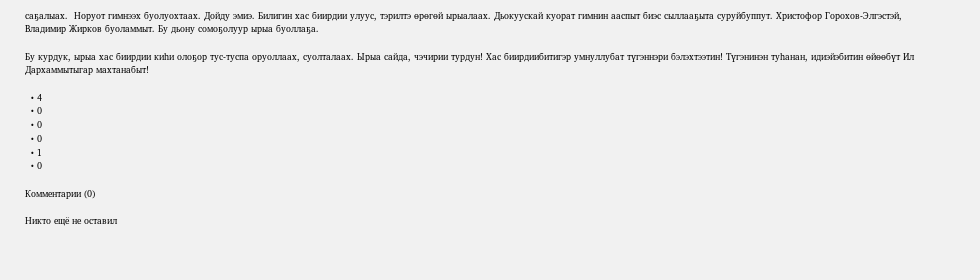саҕалыах.  Норуот гимнээх буолуохтаах. Дойду эмиэ. Билигин хас биирдии улуус, тэрилтэ өрөгөй ырыалаах. Дьокуускай куорат гимнин ааспыт биэс сыллааҕыта суруйбуппут. Христофор Горохов-Элгэстэй, Владимир Жирков буоламмыт. Бу дьону сомоҕолуур ырыа буоллаҕа.

Бу курдук, ырыа хас биирдии киһи олоҕор тус-туспа оруоллаах, суолталаах. Ырыа сайда, чэчирии турдун! Хас биирдиибитигэр умнуллубат түгэннэри бэлэхтээтин! Түгэнинэн туһанан, идиэйэбитин өйөөбүт Ил Дархаммытыгар махтанабыт!

  • 4
  • 0
  • 0
  • 0
  • 1
  • 0

Комментарии (0)

Никто ещё не оставил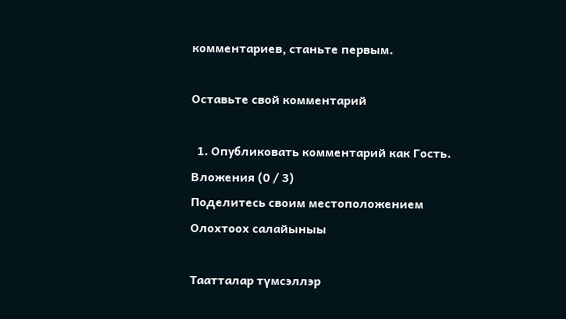комментариев, станьте первым.

Оставьте свой комментарий

  1. Опубликовать комментарий как Гость.
Вложения (0 / 3)
Поделитесь своим местоположением
Олохтоох салайыныы

Таатталар түмсэллэр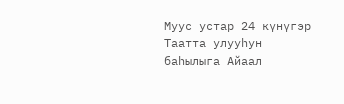Муус устар 24 күнүгэр Таатта улууһун баһылыга Айаал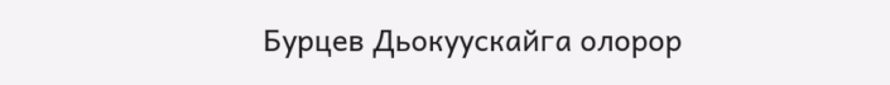Бурцев Дьокуускайга олорор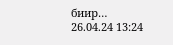биир…
26.04.24 13:24